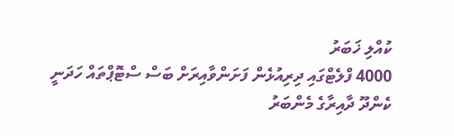ކުއްލި ޚަބަރު
4000 ފްލެޓްގައި ދިރިއުޅެން ފަށަންވާއިރަށް ބަސް ސްޓޮޕްތައް ހަދަނީ
ކެންދޫ ދާއިރާގެ މެންބަރު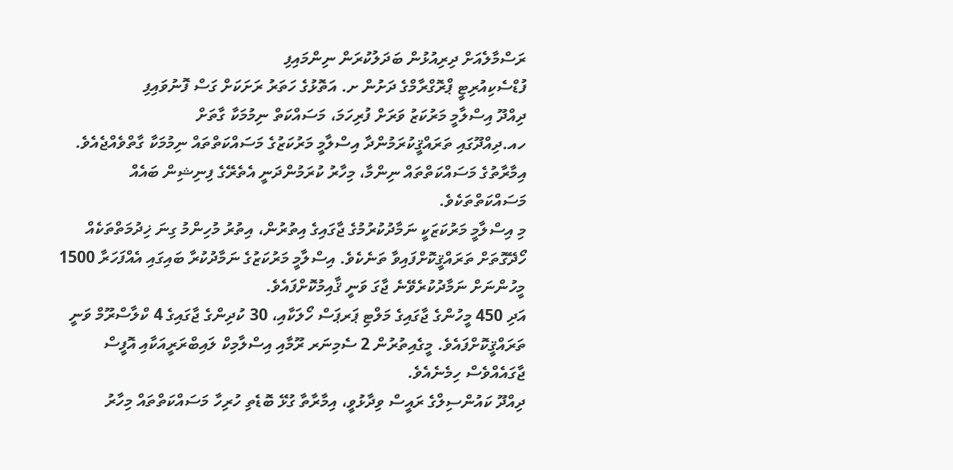ރަސްމާލެއަށް ދިރިއުޅުން ބަދަލުކުރަން ނިންމައިފި
ފުޑްސެކިއުރިޓީ ޕްރޮގްރާމްގެ ދަށުން ށ. އަތޮޅުގެ ހަތަރު ރަށަކަށް ގަސް ފޮނުވައިފި
ދިއްދޫ އިސްލާމީ މަރުކަޒު ވަރަށް ފުރިހަމަ، މަސައްކަތް ނިމުމަކާ ގާތަށް
ހއ.ދިއްދޫގައި ތަރައްޤީކުރަމުންދާ އިސްލާމީ މަރުކަޒުގެ މަސައްކަތްތައް ނިމުމަކާ ގާތްވެއްޖެއެވެ. އިމާރާތުގެ މަސައްކަތްތައް ނިންމާ، މިހާރު ކުރަމުންދަނީ އެތެރޭގެ ފިނިޝިން ބައެއް މަސައްކަތްތަކެވެ.
މި އިސްލާމީ މަރުކަޒަކީ ނަމާދުކުރުމުގެ ޖާގައިގެ އިތުރުން، އިތުރު މުހިންމު ގިނަ ޚިދުމަތްތަކެއް ހޯދޭގޮތަށް ތަރައްޤީކޮށްފައިވާ ތަނެކެވެ. އިސްލާމީ މަރުކަޒުގެ ނަމާދުކުރާ ބައިގައި އެއްފަހަރާ 1500 މީހުންނަށް ނަމާދުކުރެވޭނެ ޖާގަ ވަނީ ޤާއިމުކޮށްފައެވެ.
އަދި 450 މީހުންގެ ޖާގައިގެ މަލްޓި ޕަރޕަސް ހޯލަކާއި، 30 ކުދިންގެ ޖާގައިގެ 4 ކްލާސްރޫމް ވަނީ ތަރައްޤީކޮށްފައެވެ. މީގެއިތުރުން 2 ސެމިނަރ ރޫމާއި އިސްލާމިކް ލައިބްރަރީއަކާއި އޮފީސް ޖާގައެއްވެސް ހިމެނެއެވެ.
ދިއްދޫ ކައުންސިލްގެ ރައީސް ވިދާޅުވީ، އިމާރާތާ ގުޅޭ ބޮޑެތި ހުރިހާ މަސައްކަތްތައް މިހާރު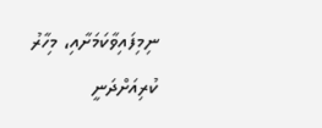ނިމިފައިވާކަމަށާއި، މިހާރު ކުރިއަށްދަނީ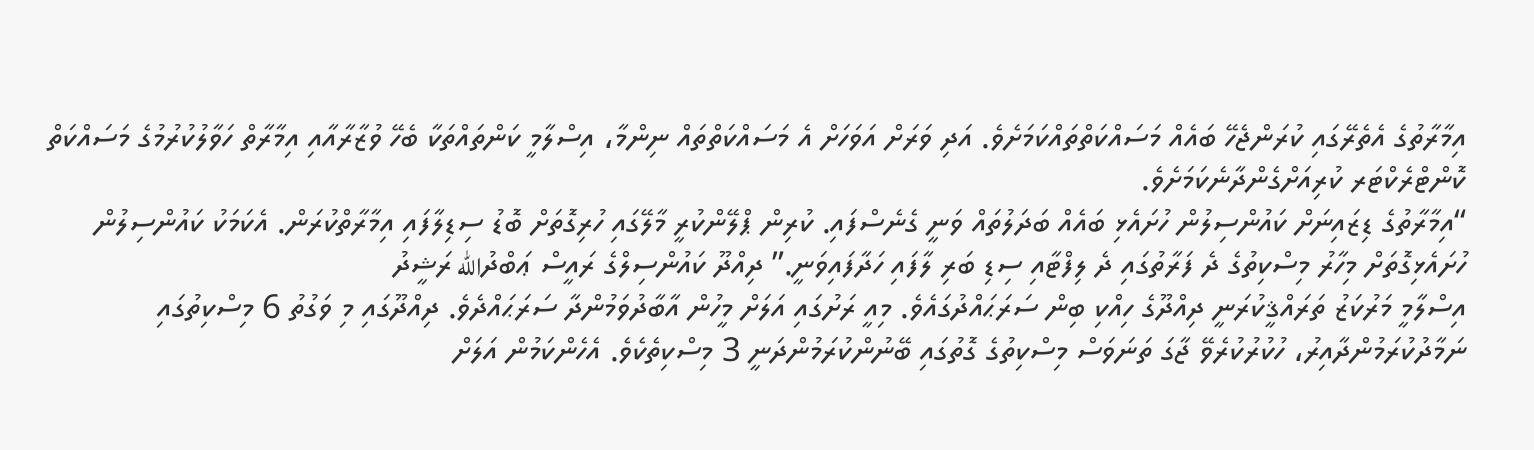އިމާރާތުގެ އެތެރޭގައި ކުރަންޖެހޭ ބައެއް މަސައްކަތްތައްކަމަށެވެ. އަދި ވަރަށް އަވަހަށް އެ މަސައްކަތްތައް ނިންމާ، އިސްލާމީ ކަންތައްތަކާ ބެހޭ ވުޒާރާއާއި އިމާރާތް ހަވާލުކުރުމުގެ މަސައްކަތް ކޮންޓްރެކްޓަރ ކުރިއަށްގެންދާނެކަމަށެވެ.
“އިމާރާތުގެ ޑިޒައިނަށް ކައުންސިލުން ހުށައެޅި ބައެއް ބަދަލުތައް ވަނީ ގެނެސްފައި. ކުރިން ޕްލޭންކުރީ މާލޭގައި ހުރިގޮތަށް ބޮޑު ސިޑިލާފައި އިމާރާތްކުރަން. އެކަމަކު ކައުންސިލުން ހުށައެޅިގޮތަށް މިހާރު މިސްކިތުގެ ދެ ފަރާތުގައި ދެ ލިފްޓާއި ސިޑި ބަރި ލާފައި ހަދާފައިވަނީ.” ދިއްދޫ ކައުންސިލްގެ ރައީސް ޢަބްދުالله ރަޝީދު
އިސްލާމީ މަރުކަޒު ތަރައްޤީކުރަނީ ދިއްދޫގެ ހިއްކި ބިން ސަރަޙައްދުގައެވެ. މިއީ ރަށުގައި އަލަށް މީހުން އާބާދުވަމުންދާ ސަރަޙައްދެވެ. ދިއްދޫގައި މި ވަގުތު 6 މިސްކިތުގައި ނަމާދުކުރަމުންދާއިރު، ހުކުރުކުރެވޭ ޖާގަ ތަނަވަސް މިސްކިތުގެ ގޮތުގައި ބޭނުންކުރަމުންދަނީ 3 މިސްކިތެކެވެ. އެހެންކަމުން އަލަށް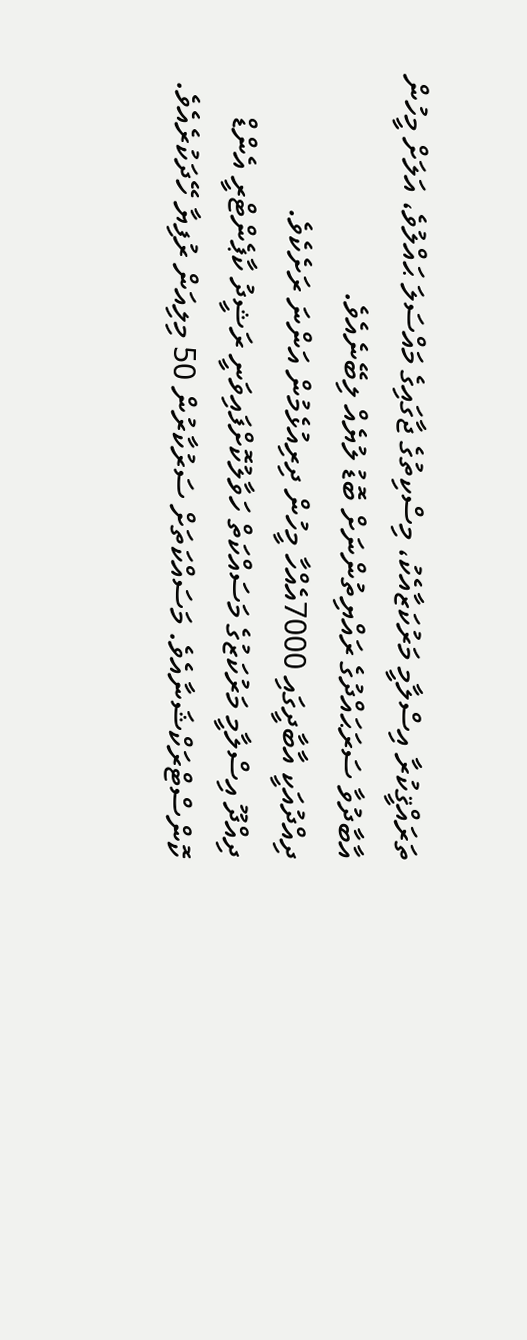ތަރައްޤީކުރާ އިސްލާމީ މަރުކަޒާއެކު، މިސްކިތުގެ ޖާގައިގެ މައްސަލަ ޙައްލުވެ، އަލަށް މީހުން އާބާދުވާ ސަރަޙައްދުގެ ރައްޔިތުންނަށް ބޮޑު ލުޔެއް ލިބޭނެއެވެ.
ދިއްދުއަކީ އާބާދީގައި 7000އެއްހާ މީހުން ދިރިއުޅެމުން އަންނަ ރަށެކެވެ.
ދިއްދޫ އިސްލާމީ މަރުކަޒުގެ މަސައްކަތް ހަވާލުކޮށްފައިވަނީ ރަޝީދު ކާޕެންޓްރީ އެންޑް ކޮންސްޓްރަކްޝަނާއެވެ. މަސައްކަތަށް ސަރުކާރުން 50 މިލިއަން ރުފިޔާ ހޭދަކުރެއެވެ.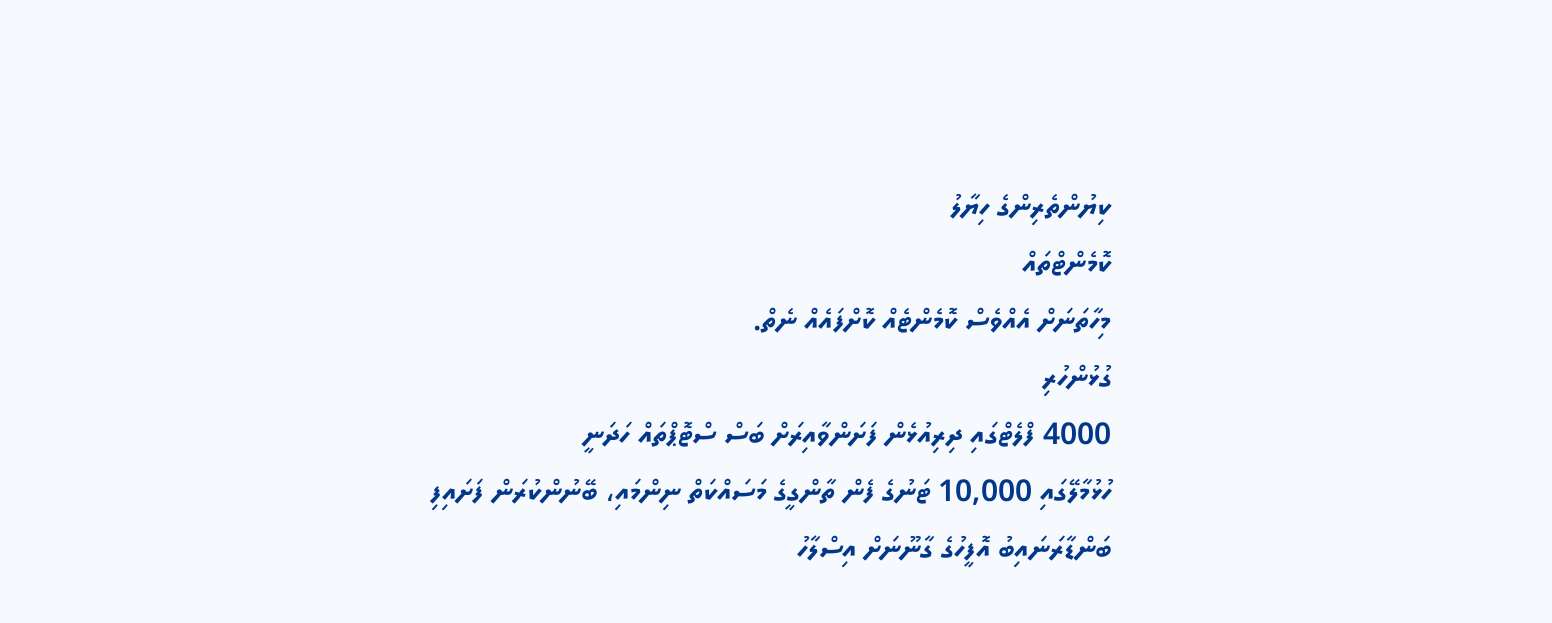ކިޔުންތެރިންގެ ހިޔާލު
ކޮމެންޓްތައް
މިހާތަނަށް އެއްވެސް ކޮމެންޓެއް ކޮށްފައެއް ނެތް.
ގުޅުންހުރި
4000 ފްލެޓްގައި ދިރިއުޅެން ފަށަންވާއިރަށް ބަސް ސްޓޮޕްތައް ހަދަނީ
ހުޅުމާލޭގައި 10,000 ޓަނުގެ ފެން ތާންގީގެ މަސައްކަތް ނިންމައި، ބޭނުންކުރަން ފަށައިފި
ބަންޑާރަނައިބު އޮފީހުގެ ގާނޫނަށް އިސްލާހު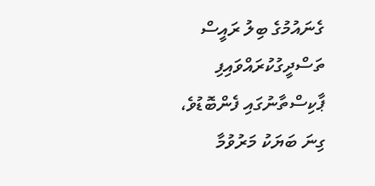ގެނައުމުގެ ބިލު ރައީސް ތަސްދީގުކުރައްވައިފި
ޕާކިސްތާނުގައި ފެންބޮޑުވެ، ގިނަ ބަޔަކު މަރުވުމާ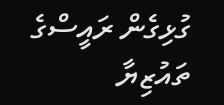ގުޅިގެން ރައީސްގެ ތައުޒިޔާ